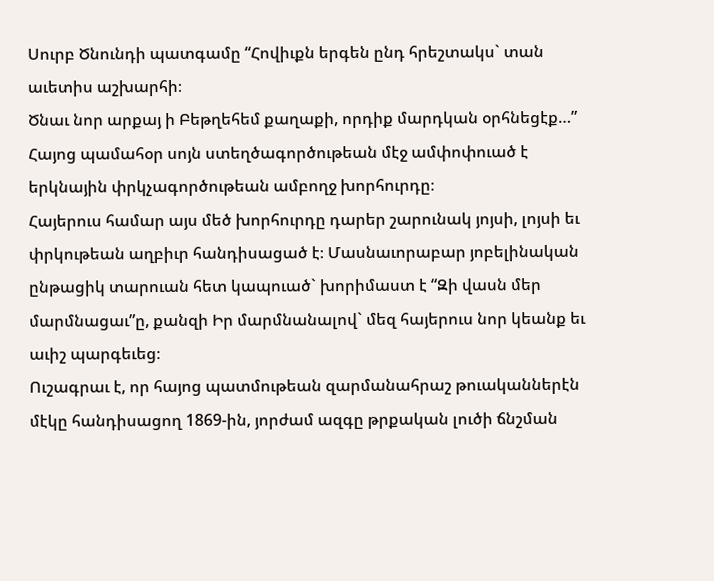Սուրբ Ծնունդի պատգամը “Հովիւքն երգեն ընդ հրեշտակս` տան աւետիս աշխարհի։
Ծնաւ նոր արքայ ի Բեթղեհեմ քաղաքի, որդիք մարդկան օրհնեցէք…”
Հայոց պամահօր սոյն ստեղծագործութեան մէջ ամփոփուած է երկնային փրկչագործութեան ամբողջ խորհուրդը։
Հայերուս համար այս մեծ խորհուրդը դարեր շարունակ յոյսի, լոյսի եւ փրկութեան աղբիւր հանդիսացած է։ Մասնաւորաբար յոբելինական ընթացիկ տարուան հետ կապուած` խորիմաստ է “Զի վասն մեր մարմնացաւ”ը, քանզի Իր մարմնանալով` մեզ հայերուս նոր կեանք եւ աւիշ պարգեւեց։
Ուշագրաւ է, որ հայոց պատմութեան զարմանահրաշ թուականներէն մէկը հանդիսացող 1869-ին, յորժամ ազգը թրքական լուծի ճնշման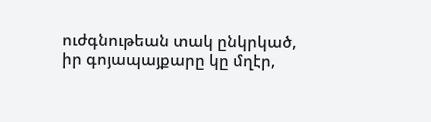ուժգնութեան տակ ընկրկած, իր գոյապայքարը կը մղէր,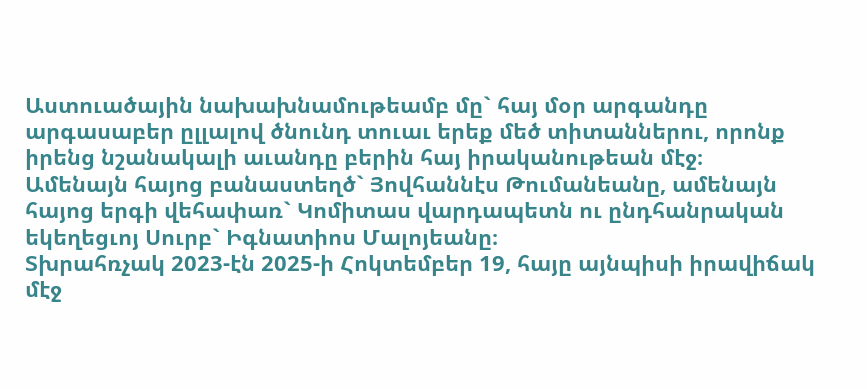Աստուածային նախախնամութեամբ մը` հայ մօր արգանդը արգասաբեր ըլլալով ծնունդ տուաւ երեք մեծ տիտաններու, որոնք իրենց նշանակալի աւանդը բերին հայ իրականութեան մէջ։
Ամենայն հայոց բանաստեղծ` Յովհաննէս Թումանեանը, ամենայն հայոց երգի վեհափառ` Կոմիտաս վարդապետն ու ընդհանրական եկեղեցւոյ Սուրբ` Իգնատիոս Մալոյեանը։
Տխրահռչակ 2023-էն 2025-ի Հոկտեմբեր 19, հայը այնպիսի իրավիճակ
մէջ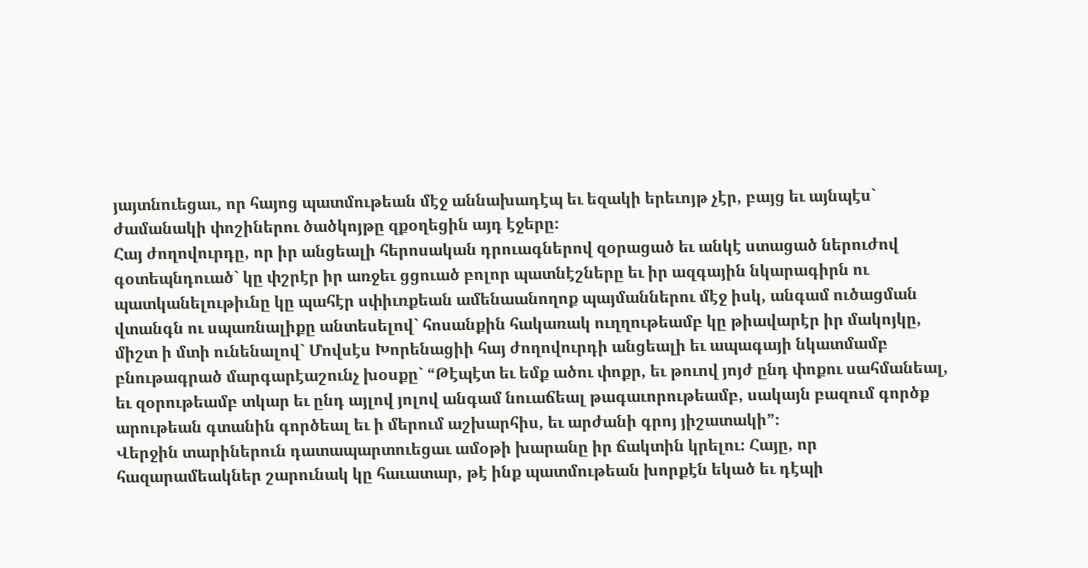յայտնուեցաւ, որ հայոց պատմութեան մէջ աննախադէպ եւ եզակի երեւոյթ չէր, բայց եւ այնպէս` ժամանակի փոշիներու ծածկոյթը զքօղեցին այդ էջերը։
Հայ ժողովուրդը, որ իր անցեալի հերոսական դրուագներով զօրացած եւ անկէ ստացած ներուժով գօտեպնդուած` կը փշրէր իր առջեւ ցցուած բոլոր պատնէշները եւ իր ազգային նկարագիրն ու պատկանելութիւնը կը պահէր սփիւռքեան ամենաանողոք պայմաններու մէջ իսկ, անգամ ուծացման վտանգն ու սպառնալիքը անտեսելով` հոսանքին հակառակ ուղղութեամբ կը թիավարէր իր մակոյկը,
միշտ ի մտի ունենալով` Մովսէս Խորենացիի հայ ժողովուրդի անցեալի եւ ապագայի նկատմամբ բնութագրած մարգարէաշունչ խօսքը` “Թէպէտ եւ եմք ածու փոքր, եւ թուով յոյժ ընդ փոքու սահմանեալ, եւ զօրութեամբ տկար եւ ընդ այլով յոլով անգամ նուաճեալ թագաւորութեամբ, սակայն բազում գործք արութեան գտանին գործեալ եւ ի մերում աշխարհիս, եւ արժանի գրոյ յիշատակի”։
Վերջին տարիներուն դատապարտուեցաւ ամօթի խարանը իր ճակտին կրելու։ Հայը, որ հազարամեակներ շարունակ կը հաւատար, թէ ինք պատմութեան խորքէն եկած եւ դէպի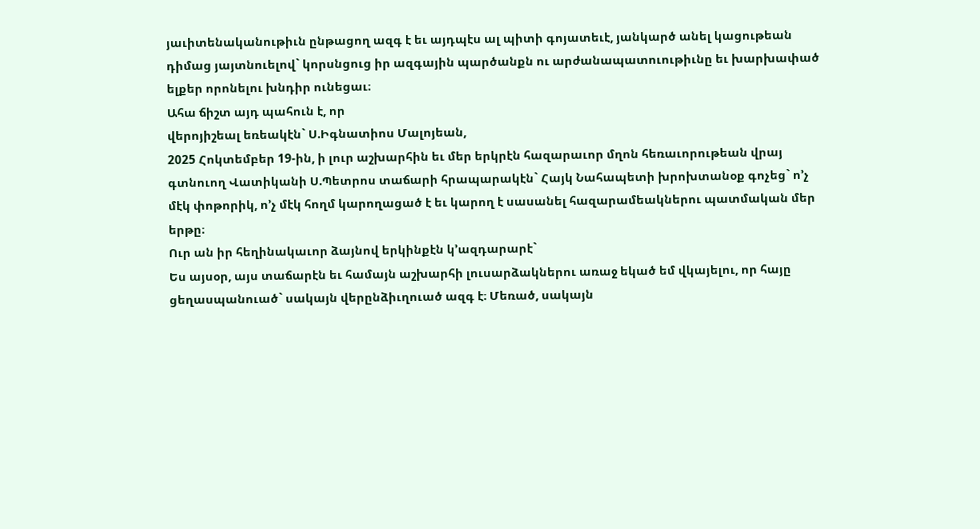յաւիտենականութիւն ընթացող ազգ է եւ այդպէս ալ պիտի գոյատեւէ, յանկարծ անել կացութեան դիմաց յայտնուելով` կորսնցուց իր ազգային պարծանքն ու արժանապատուութիւնը եւ խարխափած ելքեր որոնելու խնդիր ունեցաւ։
Ահա ճիշտ այդ պահուն է, որ
վերոյիշեալ եռեակէն` Ս.Իգնատիոս Մալոյեան,
2025 Հոկտեմբեր 19-ին, ի լուր աշխարհին եւ մեր երկրէն հազարաւոր մղոն հեռաւորութեան վրայ գտնուող Վատիկանի Ս.Պետրոս տաճարի հրապարակէն` Հայկ Նահապետի խրոխտանօք գոչեց` ո’չ մէկ փոթորիկ, ո’չ մէկ հողմ կարողացած է եւ կարող է սասանել հազարամեակներու պատմական մեր երթը։
Ուր ան իր հեղինակաւոր ձայնով երկինքէն կ’ազդարարէ`
Ես այսօր, այս տաճարէն եւ համայն աշխարհի լուսարձակներու առաջ եկած եմ վկայելու, որ հայը ցեղասպանուած` սակայն վերընձիւղուած ազգ է։ Մեռած, սակայն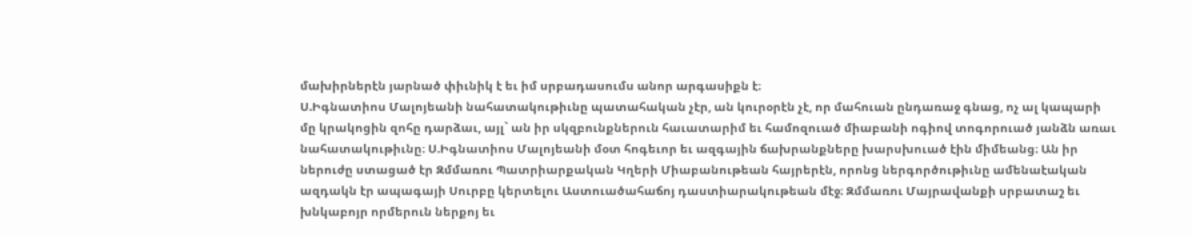մախիրներէն յարնած փիւնիկ է եւ իմ սրբադասումս անոր արգասիքն է։
Ս.Իգնատիոս Մալոյեանի նահատակութիւնը պատահական չէր, ան կուրօրէն չէ, որ մահուան ընդառաջ գնաց, ոչ ալ կապարի մը կրակոցին զոհը դարձաւ, այլ` ան իր սկզբունքներուն հաւատարիմ եւ համոզուած միաբանի ոգիով տոգորուած յանձն առաւ նահատակութիւնը։ Ս.Իգնատիոս Մալոյեանի մօտ հոգեւոր եւ ազգային ճախրանքները խարսխուած էին միմեանց։ Ան իր ներուժը ստացած էր Զմմառու Պատրիարքական Կղերի Միաբանութեան հայրերէն, որոնց ներգործութիւնը ամենաէական ազդակն էր ապագայի Սուրբը կերտելու Աստուածահաճոյ դաստիարակութեան մէջ։ Զմմառու Մայրավանքի սրբատաշ եւ խնկաբոյր որմերուն ներքոյ եւ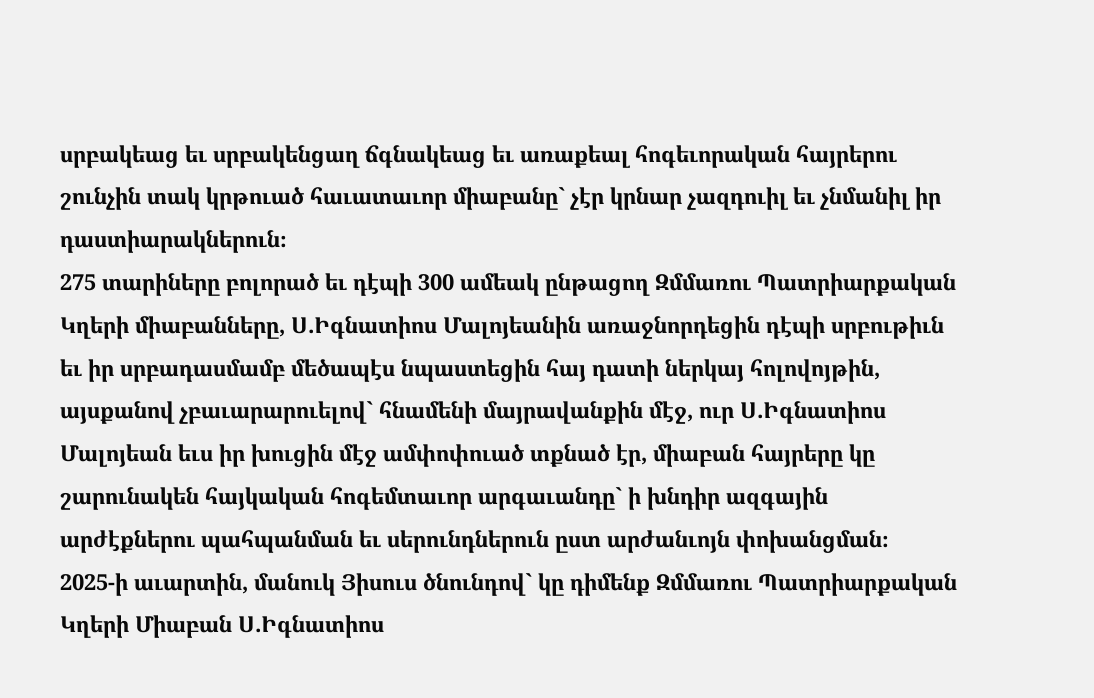սրբակեաց եւ սրբակենցաղ ճգնակեաց եւ առաքեալ հոգեւորական հայրերու շունչին տակ կրթուած հաւատաւոր միաբանը` չէր կրնար չազդուիլ եւ չնմանիլ իր դաստիարակներուն։
275 տարիները բոլորած եւ դէպի 300 ամեակ ընթացող Զմմառու Պատրիարքական Կղերի միաբանները, Ս.Իգնատիոս Մալոյեանին առաջնորդեցին դէպի սրբութիւն եւ իր սրբադասմամբ մեծապէս նպաստեցին հայ դատի ներկայ հոլովոյթին, այսքանով չբաւարարուելով` հնամենի մայրավանքին մէջ, ուր Ս.Իգնատիոս Մալոյեան եւս իր խուցին մէջ ամփոփուած տքնած էր, միաբան հայրերը կը շարունակեն հայկական հոգեմտաւոր արգաւանդը` ի խնդիր ազգային արժէքներու պահպանման եւ սերունդներուն ըստ արժանւոյն փոխանցման։
2025-ի աւարտին, մանուկ Յիսուս ծնունդով` կը դիմենք Զմմառու Պատրիարքական Կղերի Միաբան Ս.Իգնատիոս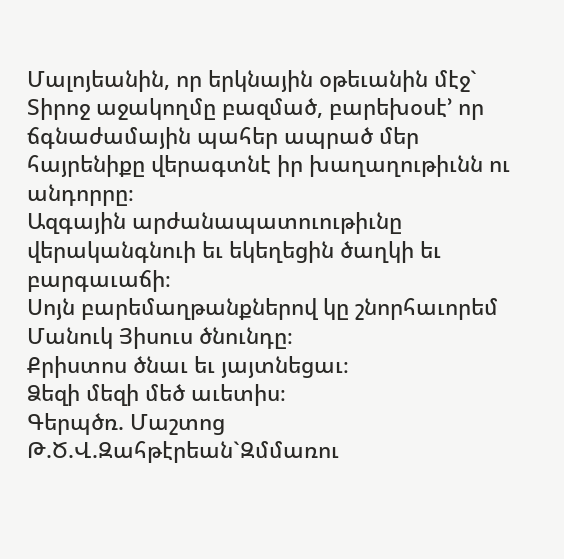Մալոյեանին, որ երկնային օթեւանին մէջ` Տիրոջ աջակողմը բազմած, բարեխօսէ’ որ ճգնաժամային պահեր ապրած մեր հայրենիքը վերագտնէ իր խաղաղութիւնն ու անդորրը։
Ազգային արժանապատուութիւնը վերականգնուի եւ եկեղեցին ծաղկի եւ բարգաւաճի։
Սոյն բարեմաղթանքներով կը շնորհաւորեմ Մանուկ Յիսուս ծնունդը։
Քրիստոս ծնաւ եւ յայտնեցաւ։
Ձեզի մեզի մեծ աւետիս։
Գերպծռ. Մաշտոց Թ.Ծ.Վ.Զահթէրեան`Զմմառու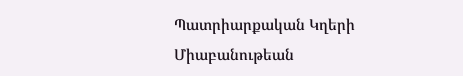Պատրիարքական Կղերի Միաբանութեան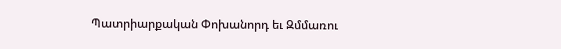Պատրիարքական Փոխանորդ եւ Զմմառու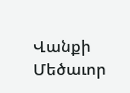Վանքի Մեծաւոր